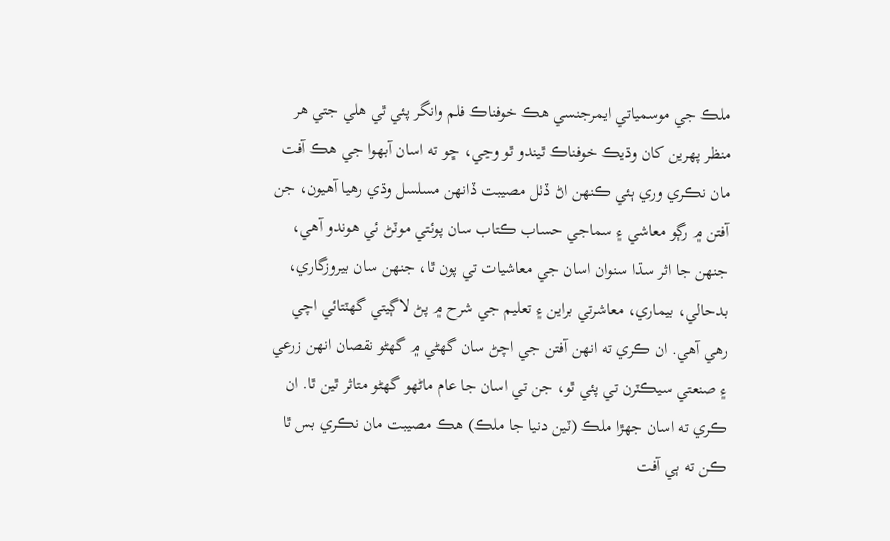ملڪ جي موسمياتي ايمرجنسي هڪ خوفناڪ فلم وانگر پئي ٿي هلي جتي هر منظر پهرين کان وڌيڪ خوفناڪ ٿيندو ٿو وڃي، ڇو ته اسان آبهوا جي هڪ آفت مان نڪري وري ٻئي ڪنهن اڻ ڏٺل مصيبت ڏانهن مسلسل وڌي رهيا آهيون، جن آفتن ۾ رڳو معاشي ۽ سماجي حساب ڪتاب سان پوئتي موٽڻ ئي هوندو آهي، جنهن جا اثر سڌا سنوان اسان جي معاشيات تي پون ٿا، جنهن سان بيروزگاري، بدحالي، بيماري، معاشرتي براين ۽ تعليم جي شرح ۾ پڻ لاڳيتي گهٽتائي اچي رهي آهي. ان ڪري ته انهن آفتن جي اچڻ سان گهڻي ۾ گهڻو نقصان انهن زرعي ۽ صنعتي سيڪٽرن تي پئي ٿو، جن تي اسان جا عام ماڻهو گهڻو متاثر ٿين ٿا. ان ڪري ته اسان جهڙا ملڪ (ٽين دنيا جا ملڪ) هڪ مصيبت مان نڪري بس ٿا ڪن ته ٻي آفت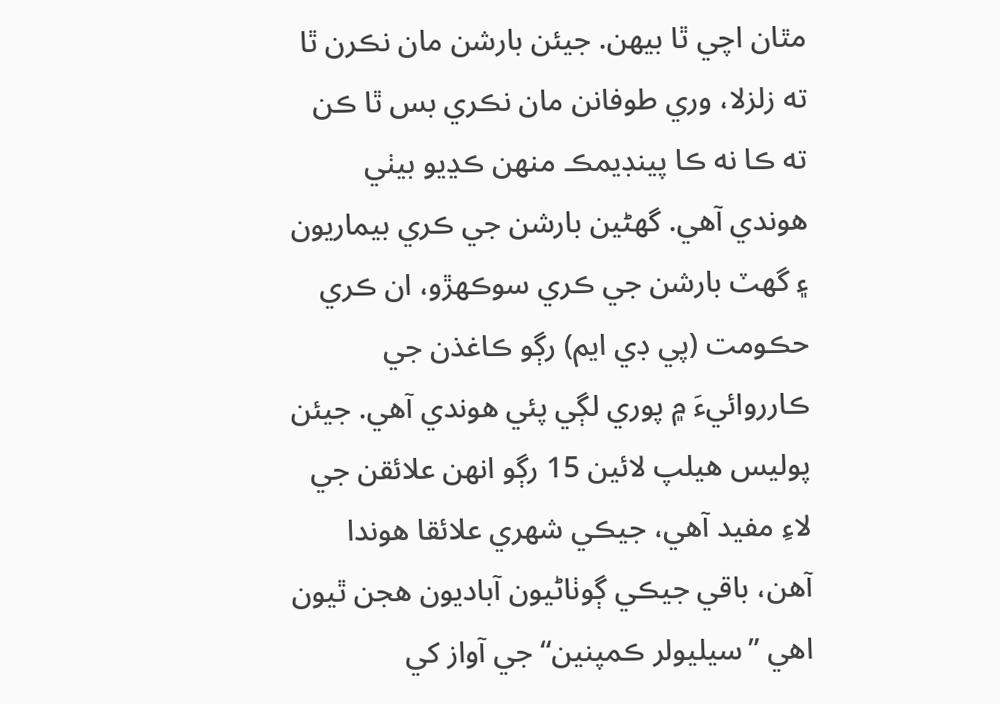مٿان اچي ٿا بيهن. جيئن بارشن مان نڪرن ٿا ته زلزلا، وري طوفانن مان نڪري بس ٿا ڪن ته ڪا نه ڪا پينڊيمڪ منهن ڪڍيو بيٺي هوندي آهي. گهڻين بارشن جي ڪري بيماريون ۽ گهٽ بارشن جي ڪري سوڪهڙو، ان ڪري حڪومت (پي ڊي ايم) رڳو ڪاغذن جي ڪارروائيءَ ۾ پوري لڳي پئي هوندي آهي. جيئن پوليس هيلپ لائين 15 رڳو انهن علائقن جي لاءِ مفيد آهي، جيڪي شهري علائقا هوندا آهن، باقي جيڪي ڳوٺاڻيون آباديون هجن ٿيون اهي ”سيليولر ڪمپنين“ جي آواز کي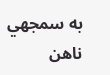به سمجهي ناهن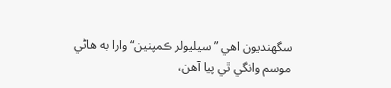سگهنديون اهي ”سيليولر ڪمپنين“ وارا به هاڻي موسم وانگي ٿي پيا آهن،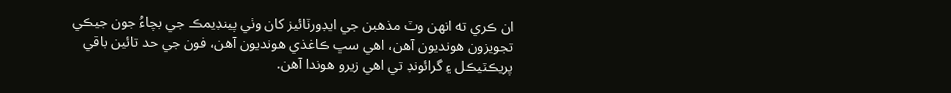ان ڪري ته انهن وٽ مذهبن جي ايڊورٽائيز کان وٺي پينڊيمڪ جي بچاءُ جون جيڪي تجويزون هونديون آهن، اهي سڀ ڪاغذي هونديون آهن، فون جي حد تائين باقي پريڪٽيڪل ۽ گرائونڊ تي اهي زيرو هوندا آهن.